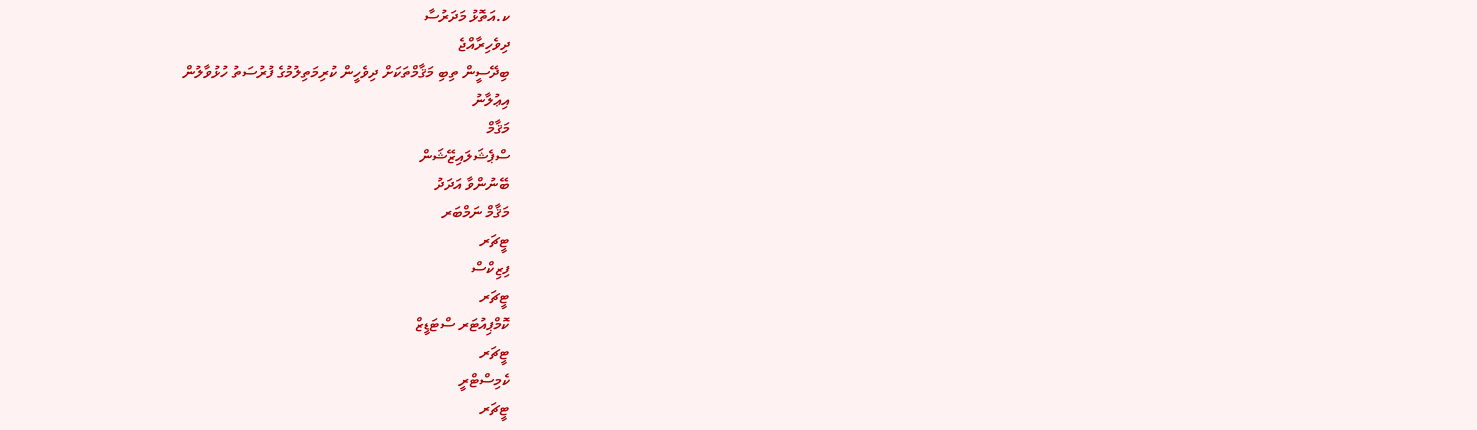ކ.އަތޮޅު މަދަރުސާ
ދިވެހިރާއްޖެ
ބިދޭސީން ތިބި މަޤާމްތަކަށް ދިވެހީން ކުރިމަތިލުމުގެ ފުރުސަތު ހުޅުވާލުން
އިޢުލާނު
މަޤާމް
ސްޕެޝަލައިޒޭޝަން
ބޭނުންވާ އަދަދު
މަޤާމް ނަމްބަރ
ޓީޗަރ
ފިޒިކްސް
ޓީޗަރ
ކޮމްޕިއުޓަރ ސްޓަޑީޒް
ޓީޗަރ
ކެމިސްޓްރީ
ޓީޗަރ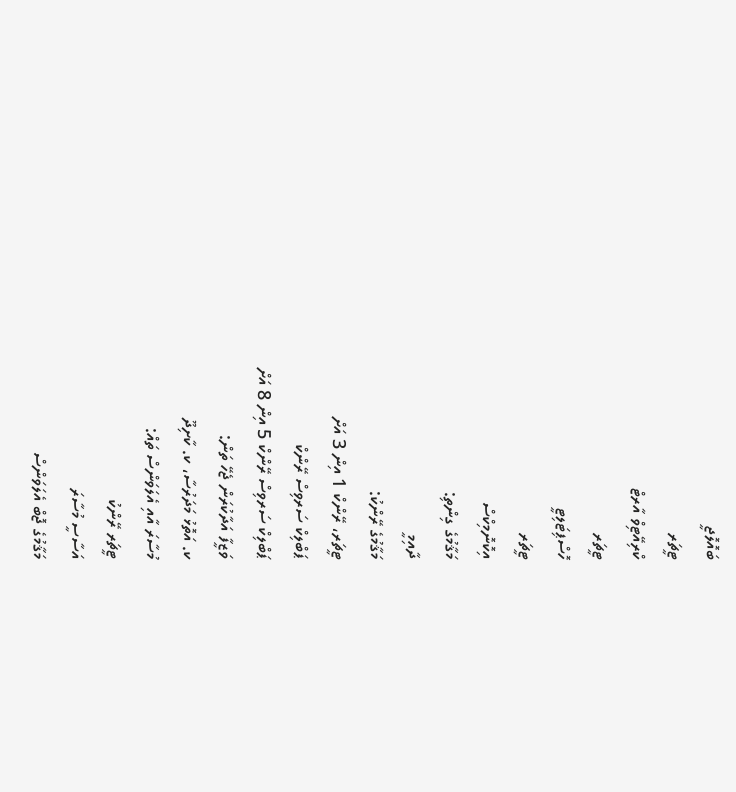ބައޮލޮޖީ
ޓީޗަރ
ކްރިއޭޓިވް އާރޓް
ޓީޗަރ
ހޮސްޕިޓަލިޓީ
ޓީޗަރ
އިކޮނޮމިކްސް
މަޤާމުގެ ގިންތި:
ދާއިމީ
މަޤާމުގެ ރޭންކު:
ޓީޗަރ، ރޭންކް 1 އިން 3 އަށް
ޕަބްލިކް ސަރވިސް ރޭންކް
ޕަބްލިކް ސަރވިސް ރޭންކް 5 އިން 8 އަށް
ވަޒީފާ އަދާކުރަން ޖެހޭ ތަން:
ކ. އަތޮޅު މަދަރުސާ، ކ. ކާށިދޫ
މުސާރަ އާއި އެލަވަންސް ތައް:
ޓީޗަރ ރޭންކު
އަސާސީ މުސާރަ
މަޤާމުގެ ޖޮބް އެލަވަންސް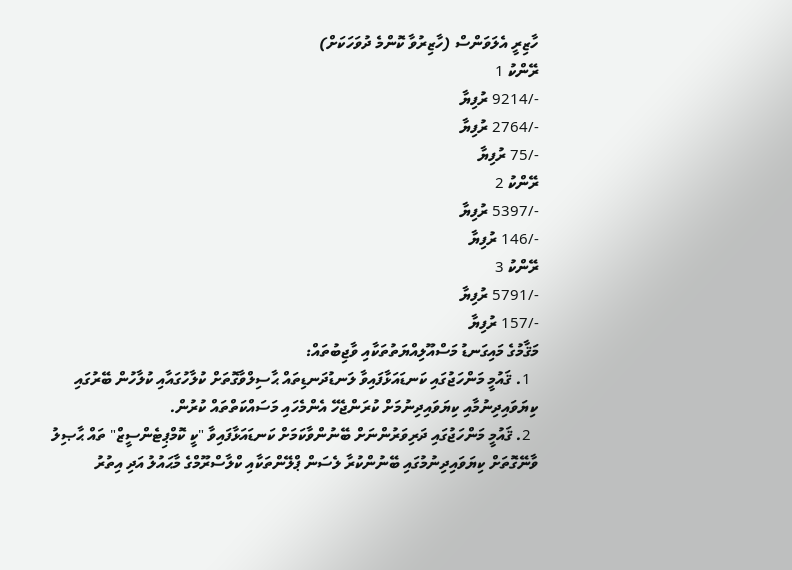ހާޒިރީ އެލަވަންސް (ހާޒިރުވާ ކޮންމެ ދުވަހަކަށް)
ރޭންކު 1
-/9214 ރުފިޔާ
-/2764 ރުފިޔާ
-/75 ރުފިޔާ
ރޭންކު 2
-/5397 ރުފިޔާ
-/146 ރުފިޔާ
ރޭންކު 3
-/5791 ރުފިޔާ
-/157 ރުފިޔާ
މަޤާމުގެ މައިގަނޑު މަސްއޫލިއްޔަތުތަކާއި ވާޖިބުތައް:
  1. ޤައުމީ މަންހަޖުގައި ކަނޑައަޅާފައިވާ ލަނޑުދަނޑިތައް ޙާސިލްވާގޮތަށް ކުލާހުގައާއި ކުލާހުން ބޭރުގައި ކިޔަވައިދިނުމާއި ކިޔަވައިދިނުމަށް ކުރަންޖެހޭ އެންމެހައި މަސައްކަތްތައް ކުރުން.
  2. ޤައުމީ މަންހަޖުގައި ދަރިވަރުންނަށް ބޭނުންވާކަމަށް ކަނޑައަޅާފައިވާ "ކީ ކޮމްޕިޓެންސީޒް" ތައް ޙާޞިލު ވާނޭގޮތަށް ކިޔަވައިދިނުމުގައި ބޭނުންކުރާ ލެސަން ޕްލޭންތަކާއި ކްލާސްރޫމްގެ މާޙައުލު އަދި އިތުރު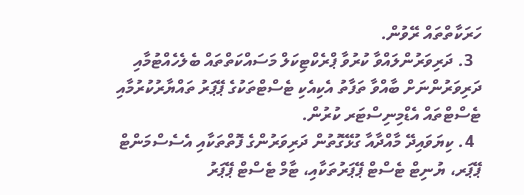ހަރަކާތްތައް ރޭވުން.
  3. ދަރިވަރުންލައްވާ ކުރުވާ ޕްރެކްޓިކަލް މަސައްކަތްތައް ބެލެހެއްޓުމާއި ދަރިވަރުންނަށް ބާއްވާ ތަފާތު އެކިއެކި ޓެސްޓްތަކުގެ ޕޭޕަރު ތައްޔާރުކުރުމާއި ޓެސްޓްތައް އެޑްމިނިސްޓަރ ކުރުން.
  4. ކިޔަވައިދޭ މާއްދާއާ ގުޅޭގޮތުން ދަރިވަރުންގެ ފޮތްތަކާއި އެސެސްމަންޓް ޕޭޕަރ، ޔުނިޓް ޓެސްޓް ޕޭޕަރުތަކާއި، ޓާމް ޓެސްޓް ޕޭޕަރު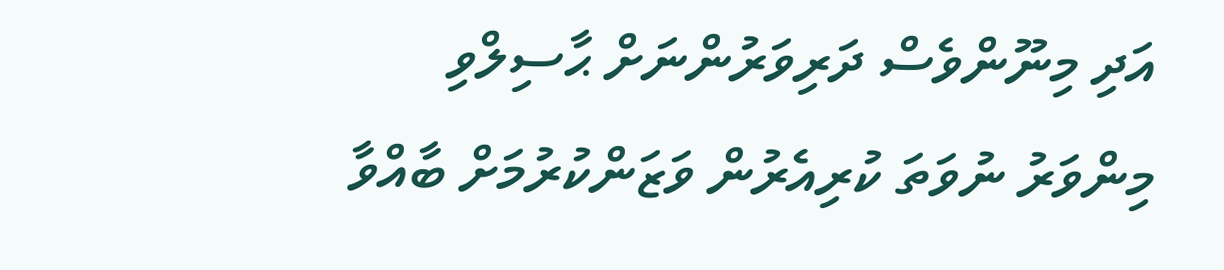އަދި މިނޫންވެސް ދަރިވަރުންނަށް ޙާސިލްވި މިންވަރު ނުވަތަ ކުރިއެރުން ވަޒަންކުރުމަށް ބާއްވާ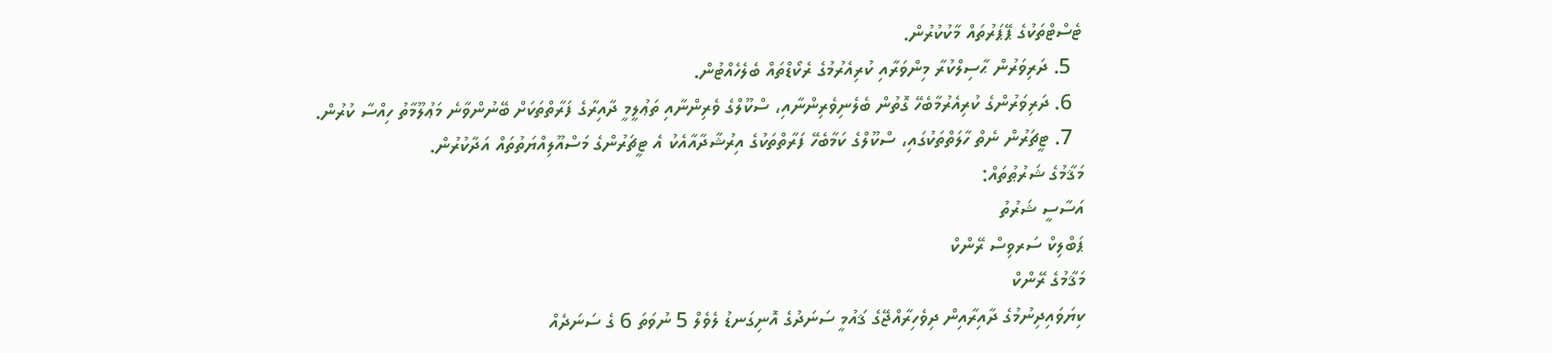ޓެސްޓްތަކުގެ ޕޭޕަރުތައް މާކުކުރުން.
  5. ދަރިވަރުން ޙާސިލްކުރާ މިންވަރާއި ކުރިއެރުމުގެ ރެކޯޑްތައް ބެލެހެއްޓުން.
  6. ދަރިވަރުންގެ ކުރިއެރުމާބެހޭ ގޮތުން ބެލެނިވެރިންނާއި، ސްކޫލްގެ ވެރިންނާއި ތަޢުލީމީ ދާއިރާގެ ފަރާތްތަކަށް ބޭނުންވާނެ މަޢުލޫމާތު ހިއްސާ ކުރުން.
  7. ޓީޗަރުން ނެތް ހާލަތްތަކުގައި، ސްކޫލްގެ ކަމާބެހޭ ފަރާތްތަކުގެ އިރުޝާދާއާއެކު އެ ޓީޗަރުންގެ މަސްއޫލިއްޔަތުތައް އަދާކުރުން.
މަޤާމުގެ ޝަރުޠުތައް:
އަސާސީ ޝަރުތު
ޕަބްލިކް ސަރވިސް ރޭންކް
މަޤާމުގެ ރޭންކް
ކިޔަވައިދިނުމުގެ ދާއިރާއިން ދިވެހިރާއްޖޭގެ ޤައުމީ ސަނަދުގެ އޮނިގަނޑު ލެވެލް 5 ނުވަތަ 6 ގެ ސަނަދެއް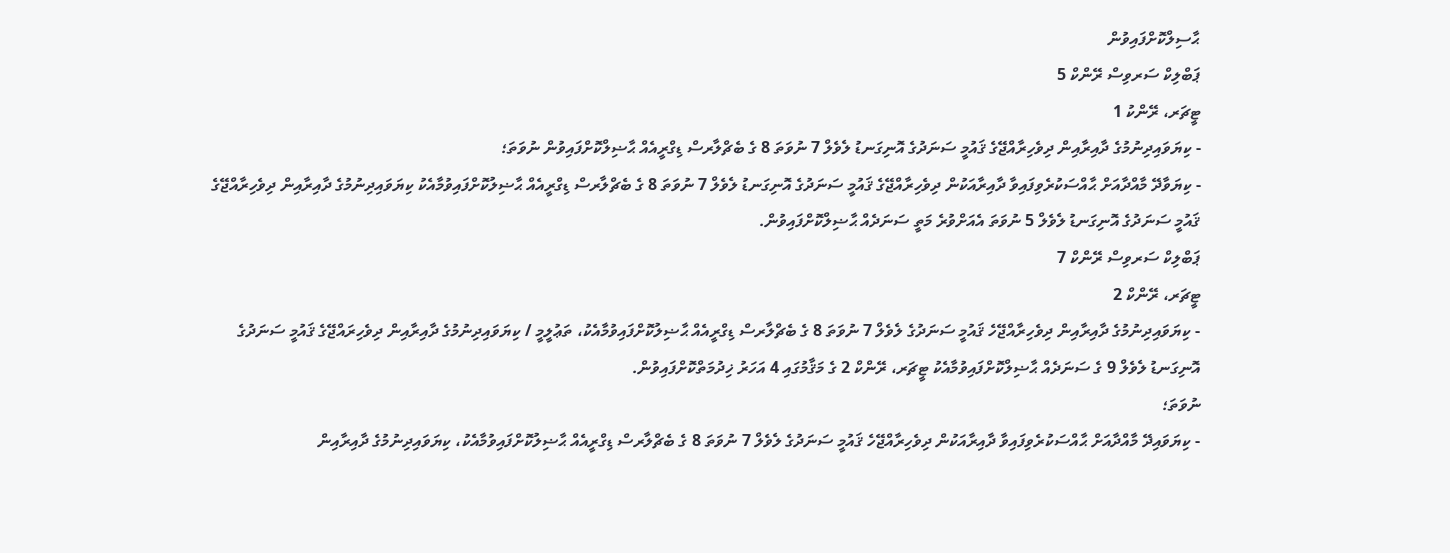ޙާސިލްކޮށްފައިވުން
ޕަބްލިކް ސަރވިސް ރޭންކް 5
ޓީޗަރ، ރޭންކު 1
- ކިޔަވައިދިނުމުގެ ދާއިރާއިން ދިވެހިރާއްޖޭގެ ޤައުމީ ސަނަދުގެ އޮނިގަނޑު ލެވެލް 7 ނުވަތަ 8 ގެ ބެޗްލާރސް ޑިގްރީއެއް ޙާޟިލްކޮށްފައިވުން ނުވަތަ؛
- ކިޔަވާދޭ މާއްދާއަށް ޙާއްސަކުރެވިފައިވާ ދާއިރާއަކުން ދިވެހިރާއްޖޭގެ ޤައުމީ ސަނަދުގެ އޮނިގަނޑު ލެވެލް 7 ނުވަތަ 8 ގެ ބެޗްލާރސް ޑިގްރީއެއް ޙާޟިލުކޮށްފައިވުމާއެކު ކިޔަވައިދިނުމުގެ ދާއިރާއިން ދިވެހިރާއްޖޭގެ ޤައުމީ ސަނަދުގެ އޮނިގަނޑު ލެވެލް 5 ނުވަތަ އެއަށްވުރެ މަތީ ސަނަދެއް ޙާޟިލްކޮށްފައިވުން.
ޕަބްލިކް ސަރވިސް ރޭންކް 7
ޓީޗަރ، ރޭންކް 2
- ކިޔަވައިދިނުމުގެ ދާއިރާއިން ދިވެހިރާއްޖޭހެ ޤައުމީ ސަނަދުގެ ލެވެލް 7 ނުވަތަ 8 ގެ ބެޗްލާރސް ޑިގްރީއެއް ޙާޟިލުކޮށްފައިވުމާއެކު، ތަޢުލީމީ / ކިޔަވައިދިނުމުގެ ދާއިރާއިން ދިވެހިރައްޖޭގެ ޤައުމީ ސަނަދުގެ އޮނިގަނޑު ލެވެލް 9 ގެ ސަނަދެއް ޙާޟިލްކޮށްފައިވުމާއެކު ޓީޗަރ، ރޭންކް 2 ގެ މަޤާމުގައި 4 އަހަރު ޚިދުމަތްކޮށްފައިވުން.
ނުވަތަ؛
- ކިޔަވައިދޭ މާއްދާއަށް ޙާއްސަކުރެވިފައިވާ ދާއިރާއަކުން ދިވެހިރާއްޖޭހެ ޤައުމީ ސަނަދުގެ ލެވެލް 7 ނުވަތަ 8 ގެ ބެޗްލާރސް ޑިގްރީއެއް ޙާޟިލުކޮށްފައިވުމާއެކު، ކިޔަވައިދިނުމުގެ ދާއިރާއިން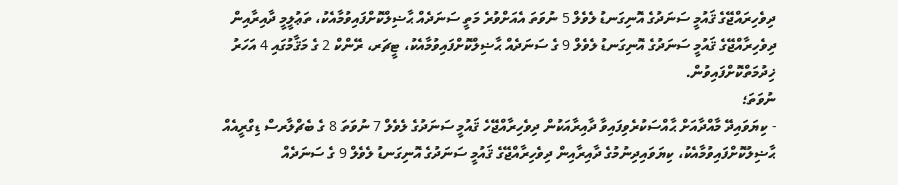ދިވެހިރައްޖޭގެ ޤައުމީ ސަނަދުގެ އޮނިގަނޑު ލެވެލް 5 ނުވަތަ އެއަށްވުރެ މަތީ ސަނަދެއް ޙާޟިލްކޮށްފައިވުމާއެކު، ތަޢުލީމީ ދާއިރާއިން ދިވެހިރާއްޖޭގެ ޤައުމީ ސަނަދުގެ އޮނިގަނޑު ލެވެލް 9 ގެ ސަނަދެއް ޙާޟިލްކޮށްފައިވުމާއެކު، ޓީޗަރ، ރޭންކް 2 ގެ މަޤާމުގައި 4 އަހަރު ޚިދުމަތްކޮށްފައިވުން.
ނުވަތަ؛
- ކިޔަވައިދޭ މާއްދާއަށް ޙާއްސަކުރެވިފައިވާ ދާއިރާއަކުން ދިވެހިރާއްޖޭހެ ޤައުމީ ސަނަދުގެ ލެވެލް 7 ނުވަތަ 8 ގެ ބެޗްލާރސް ޑިގްރީއެއް ޙާޟިލުކޮށްފައިވުމާއެކު، ކިޔަވައިދިނުމުގެ ދާއިރާއިން ދިވެހިރާއްޖޭގެ ޤައުމީ ސަނަދުގެ އޮނިގަނޑު ލެވެލް 9 ގެ ސަނަދެއް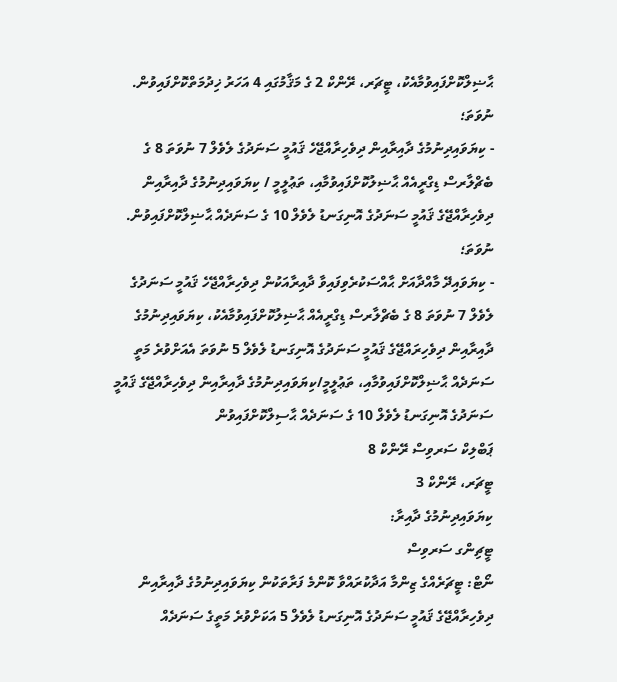ޙާޟިލްކޮށްފައިވުމާއެކު، ޓީޗަރ، ރޭންކް 2 ގެ މަޤާމުގައި 4 އަހަރު ޚިދުމަތްކޮށްފައިވުން.
ނުވަތަ؛
- ކިޔަވައިދިނުމުގެ ދާއިރާއިން ދިވެހިރާއްޖޭހެ ޤައުމީ ސަނަދުގެ ލެވެލް 7 ނުވަތަ 8 ގެ ބެޗްލާރސް ޑިގްރީއެއް ޙާޟިލުކޮށްފައިވުމާއި، ތަޢުލީމީ / ކިޔަވައިދިނުމުގެ ދާއިރާއިން ދިވެހިރާއްޖޭގެ ޤައުމީ ސަނަދުގެ އޮނިގަނޑު ލެވެލް 10 ގެ ސަނަދެއް ޙާޟިލްކޮށްފައިވުން.
ނުވަތަ؛
- ކިޔަވައިދޭ މާއްދާއަށް ޙާއްސަކުރެވިފައިވާ ދާއިރާއަކުން ދިވެހިރާއްޖޭހެ ޤައުމީ ސަނަދުގެ ލެވެލް 7 ނުވަތަ 8 ގެ ބެޗްލާރސް ޑިގްރީއެއް ޙާޟިލުކޮށްފައިވުމާއެކު، ކިޔަވައިދިނުމުގެ ދާއިރާއިން ދިވެހިރައްޖޭގެ ޤައުމީ ސަނަދުގެ އޮނިގަނޑު ލެވެލް 5 ނުވަތަ އެއަށްވުރެ މަތީ ސަނަދެއް ޙާޟިލްކޮށްފައިވުމާއި، ތަޢުލީމީ/ކިޔަވައިދިނުމުގެ ދާއިރާއިން ދިވެހިރާއްޖޭގެ ޤައުމީ ސަނަދުގެ އޮނިގަނޑު ލެވެލް 10 ގެ ސަނަދެއް ޙާސިލްކޮށްފައިވުން
ޕަބްލިކް ސަރވިސް ރޭންކް 8
ޓީޗަރ، ރޭންކް 3
ކިޔަވައިދިނުމުގެ ދާއިރާ:
ޓީޗިންގ ސަރވިސް
ނޯޓް: ޓީޗަރެއްގެ ޒިންމާ އަދާކުރައްވާ ކޮންމެ ފަރާތަކުން ކިޔަވައިދިނުމުގެ ދާއިރާއިން ދިވެހިރާއްޖޭގެ ޤައުމީ ސަނަދުގެ އޮނިގަނޑު ލެވެލް 5 އަކަށްވުރެ މަތީގެ ސަނަދެއް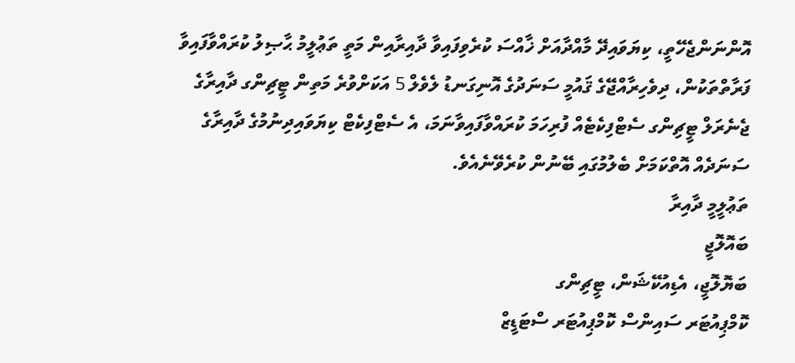އޮންނަންޖެހޭތީ، ކިޔަވައިދޭ މާއްދާއަށް ޚާއްސަ ކުރެވިފައިވާ ދާއިރާއިން މަތީ ތަޢުލީމު ޙާޞިލު ކުރައްވާފައިވާ ފަރާތްތަކުން، ދިވެހިރާއްޖޭގެ ޤައުމީ ސަނަދުގެ އޮނިގަނޑު ލެވެލް 5 އަކަށްވުރެ މަތިން ޓީޗިންގ ދާއިރާގެ ޖެނެރަލް ޓީޗިންގ ސެޓްފިކެޓެއް ފުރިހަމަ ކުރައްވާފައިވާނަމަ، އެ ސެޓްފިކެޓް ކިޔަވައިދިނުމުގެ ދާއިރާގެ ސަނަދެއް އޮތްކަމަށް ބެލުމުގައި ބޭނުން ކުރެވޭނެއެވެ.
ތަޢުލީމީ ދާއިރާ
ބައޮލޮޖީ
ބަޔޮލޮޖީ، އެޑިއުކޭޝަން، ޓީޗިންގ
ކޮމްޕިއުޓަރ ސައިންސް ކޮމްޕިއުޓަރ ސްޓަޑީޒް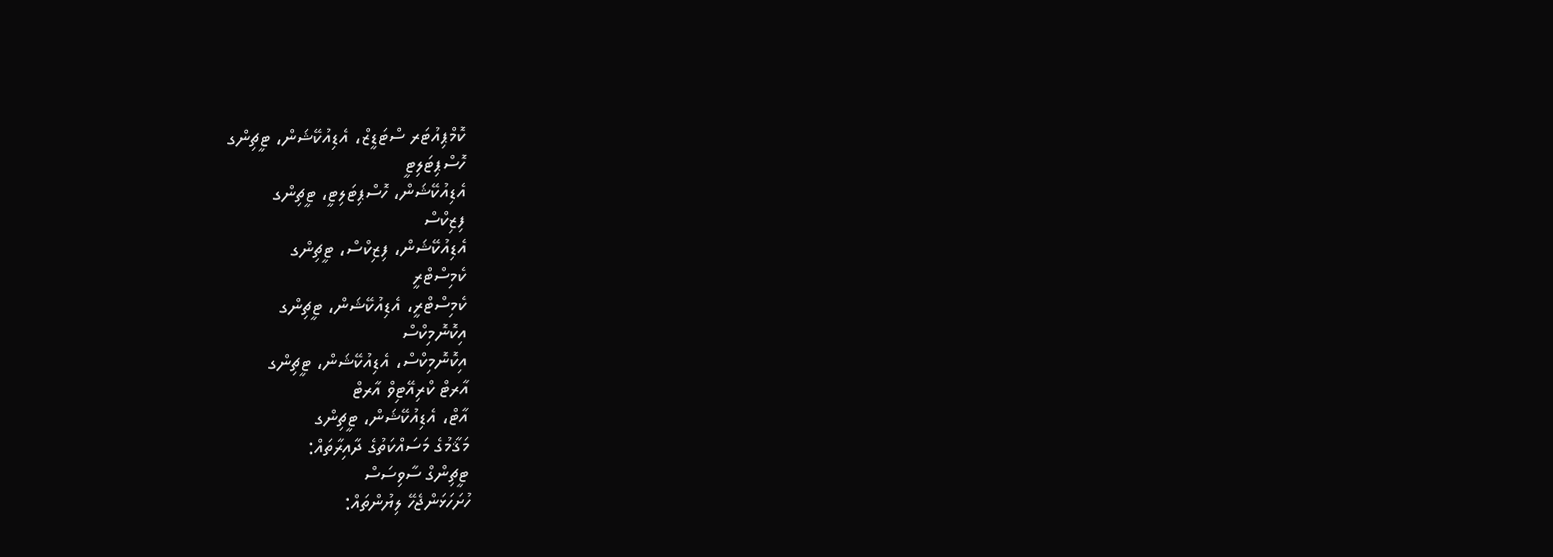ކޮމްޕިއުޓަރ ސްޓަޑީޒް، އެޑިއުކޭޝަން، ޓީޗިންގ
ހޮސްޕިޓަލިޓީ
އެޑިއުކޭޝަން، ހޮސްޕިޓަލިޓީ، ޓީޗިންގ
ފިޒިކްސް
އެޑިއުކޭޝަން، ފިޒިކްސް، ޓީޗިންގ
ކެމިސްޓްރީ
ކެމިސްޓްރީ، އެޑިއުކޭޝަން، ޓީޗިންގ
އިކޮނޮމިކްސް
އިކޮނޮމިކްސް، އެޑިއުކޭޝަން، ޓީޗިންގ
އާރޓް ކްރިއޭޓިވް އާރޓް
އާޓް، އެޑިއުކޭޝަން، ޓީޗިންގ
މަޤާމުގެ މަސައްކަތުގެ ދާއިރާތައް:
ޓީޗިންގް ސާވިސަސް
ހުށަހަޅަންޖެހޭ ލިޔުންތައް: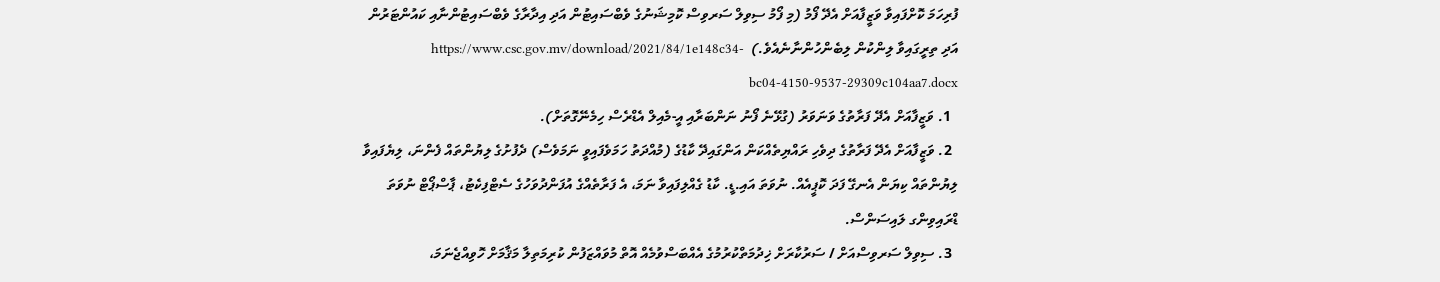ފުރިހަމަ ކޮށްފައިވާ ވަޒީފާއަށް އެދޭ ފޯމު (މި ފޯމު ސިވިލް ސަރވިސް ކޮމިޝަނުގެ ވެބްސައިޓުން އަދި އިދާރާގެ ވެބްސައިޓުންނާއި ކައުންޓަރުން އަދި ތިރީގައިވާ ލިންކުން ލިބެންހުންނާނެއެވެ.)  https://www.csc.gov.mv/download/2021/84/1e148c34-bc04-4150-9537-29309c104aa7.docx
  1. ވަޒީފާއަށް އެދޭ ފަރާތުގެ ވަނަވަރު (ގުޅޭނެ ފޯނު ނަންބަރާއި އީ-މެއިލް އެޑްރެސް ހިމެނޭގޮތަށް).
  2. ވަޒީފާއަށް އެދޭ ފަރާތުގެ ދިވެހި ރައްޔިތެއްކަން އަންގައިދޭ ކާޑުގެ (މުއްދަތު ހަމަވެފައިވީ ނަމަވެސް) ދެފުށުގެ ލިޔުންތައް ފެންނަ، ލިޔެފައިވާ ލިޔުންތައް ކިޔަން އެނގޭ ފަދަ ކޮޕީއެއް. ނުވަތަ އައި.ޑީ. ކާޑު ގެއްލިފައިވާ ނަމަ، އެ ފަރާތެއްގެ އުފަންދުވަހުގެ ސެޓްފިކެޓު، ޕާސްޕޯޓް ނުވަތަ ޑްރައިވިންގ ލައިސަންސް.
  3. ސިވިލް ސަރވިސްއަށް / ސަރުކާރަށް ޚިދުމަތްކުރުމުގެ އެއްބަސްވުމެއް އޮތް މުވައްޒަފުން ކުރިމަތިލާ މަޤާމަށް ހޮވިއްޖެނަމަ،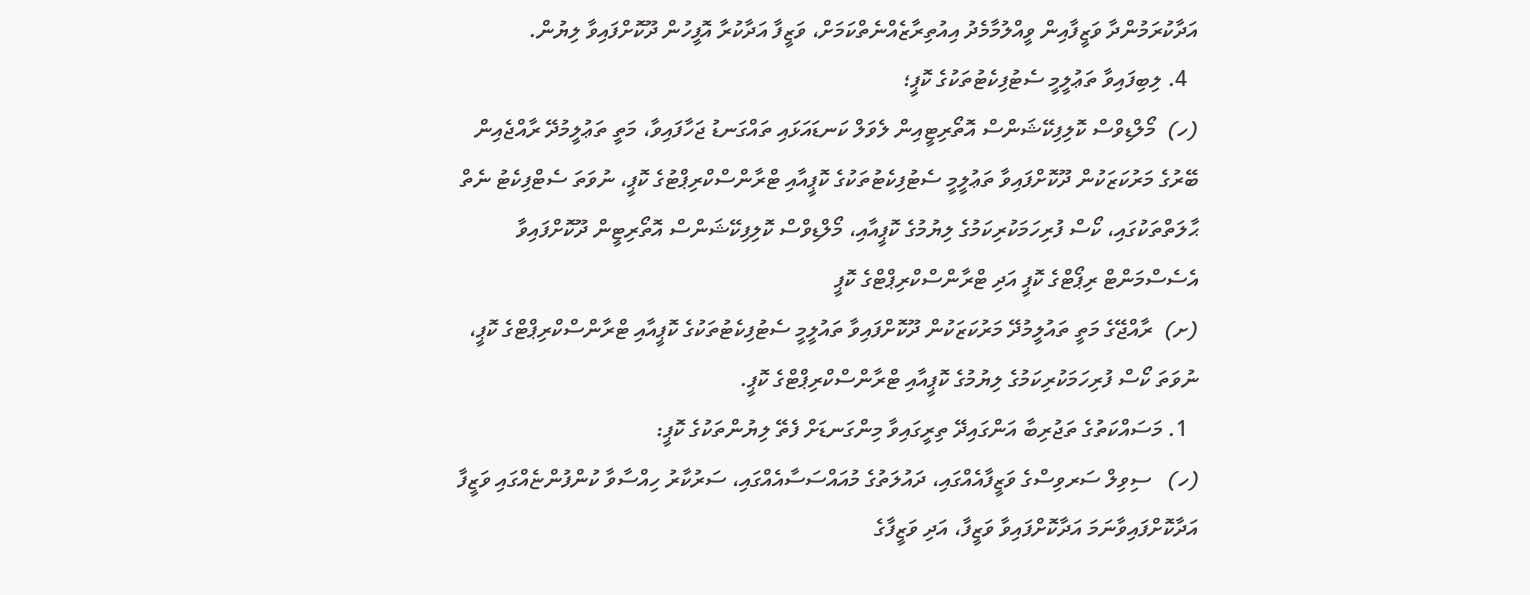އަދާކުރަމުންދާ ވަޒީފާއިން ވީއްލުމާމެދު އިއުތިރާޒެއްނެތްކަމަށް، ވަޒީފާ އަދާކުރާ އޮފީހުން ދޫކޮށްފައިވާ ލިޔުން.
  4. ލިބިފައިވާ ތަޢުލީމީ ސެޓުފިކެޓުތަކުގެ ކޮޕީ؛
(ހ)  މޯލްޑިވްސް ކޮލިފިކޭޝަންސް އޮތޯރިޓީއިން ލެވަލް ކަނޑައަޅައި ތައްގަނޑު ޖަހާފައިވާ، މަތީ ތަޢުލީމުދޭ ރާއްޖެއިން ބޭރުގެ މަރުކަޒަކުން ދޫކޮށްފައިވާ ތަޢުލީމީ ސެޓުފިކެޓުތަކުގެ ކޮޕީއާއި ޓްރާންސްކްރިޕްޓުގެ ކޮޕީ، ނުވަތަ ސެޓްފިކެޓު ނެތް ޙާލަތްތަކުގައި، ކޯސް ފުރިހަމަކުރިކަމުގެ ލިޔުމުގެ ކޮޕީއާއި، މޯލްޑިވްސް ކޮލިފިކޭޝަންސް އޮތޯރިޓީން ދޫކޮށްފައިވާ އެސެސްމަންޓް ރިޕޯޓްގެ ކޮޕީ އަދި ޓްރާންސްކްރިޕްޓްގެ ކޮޕީ
(ށ)  ރާއްޖޭގެ މަތީ ތައުލީމުދޭ މަރުކަޒަކުން ދޫކޮށްފައިވާ ތައުލީމީ ސެޓުފިކެޓުތަކުގެ ކޮޕީއާއި ޓްރާންސްކްރިޕްޓްގެ ކޮޕީ، ނުވަތަ ކޯސް ފުރިހަމަކުރިކަމުގެ ލިޔުމުގެ ކޮޕީއާއި ޓްރާންސްކްރިޕްޓްގެ ކޮޕީ.
  1. މަސައްކަތުގެ ތަޖުރިބާ އަންގައިދޭ ތިރީގައިވާ މިންގަނޑަށް ފެތޭ ލިޔުންތަކުގެ ކޮޕީ:
(ހ)   ސިވިލް ސަރވިސްގެ ވަޒީފާއެއްގައި، ދައުލަތުގެ މުއައްސަސާއެއްގައި، ސަރުކާރު ހިއްސާވާ ކުންފުންޏެއްގައި ވަޒީފާ އަދާކޮށްފައިވާނަމަ އަދާކޮށްފައިވާ ވަޒީފާ، އަދި ވަޒީފާގެ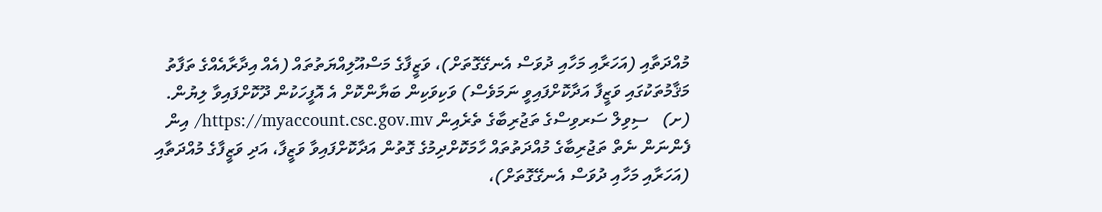މުއްދަތާއި (އަހަރާއި މަހާއި ދުވަސް އެނގޭގޮތަށް)، ވަޒީފާގެ މަސްއޫލިއްޔަތުތައް (އެއް އިދާރާއެއްގެ ތަފާތު މަޤާމުތަކުގައި ވަޒީފާ އަދާކޮށްފައިވީ ނަމަވެސް) ވަކިވަކިން ބަޔާންކޮށް އެ އޮފީހަކުން ދޫކޮށްފައިވާ ލިޔުން.
(ށ)   ސިވިލް ސަރވިސްގެ ތަޖުރިބާގެ ތެރެއިން https://myaccount.csc.gov.mv/ އިން ފެންނަން ނެތް ތަޖުރިބާގެ މުއްދަތުތައް ހާމަކޮށްދިމުގެ ގޮތުން އަދާކޮށްފައިވާ ވަޒީފާ، އަދި ވަޒީފާގެ މުއްދަތާއި (އަހަރާއި މަހާއި ދުވަސް އެނގޭގޮތަށް)،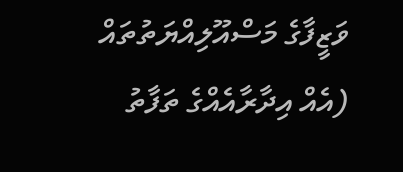ވަޒީފާގެ މަސްއޫލިއްޔަތުތައް (އެއް އިދާރާއެއްގެ ތަފާތު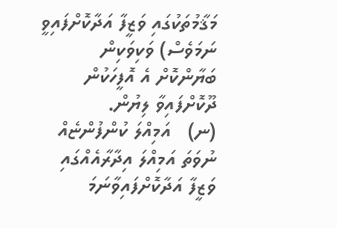މަޤާމުތަކުގައި ވަޒީފާ އަދާކޮށްފައިވީ ނަމަވެސް) ވަކިވަކިން ބަޔާންކޮށް އެ އޮފީހަކުން ދޫކޮށްފައިވާ ލިޔުން.
(ނ)   އަމިއްލަ ކުންފުންޏެއް ނުވަތަ އަމިއްލަ އިދާރާއެއްގައި ވަޒީފާ އަދާކޮށްފައިވާނަމަ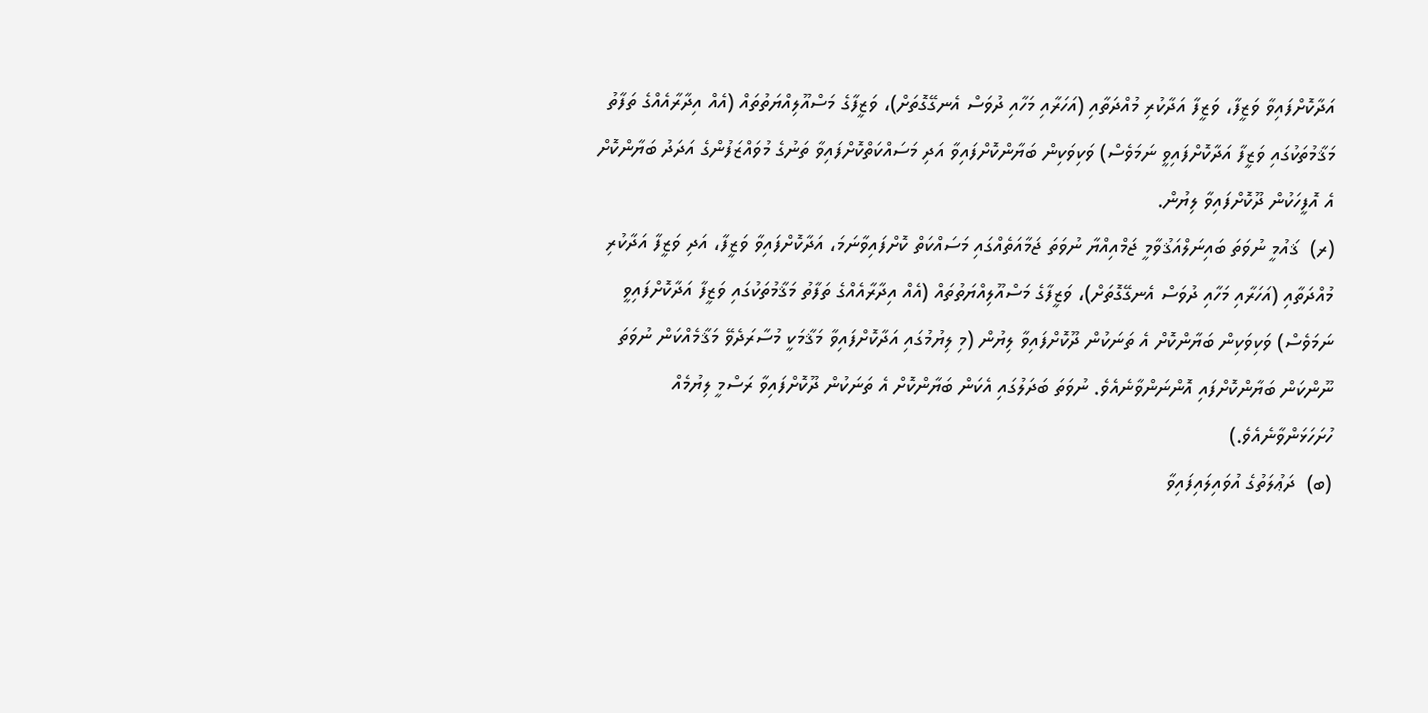އަދާކޮށްފައިވާ ވަޒީފާ، ވަޒީފާ އަދާކުރި މުއްދަތާއި (އަހަރާއި މަހާއި ދުވަސް އެނގޭގޮތަށް)، ވަޒީފާގެ މަސްއޫލިއްޔަތުތައް (އެއް އިދާރާއެއްގެ ތަފާތު މަޤާމުތަކުގައި ވަޒީފާ އަދާކޮށްފައިވީ ނަމަވެސް) ވަކިވަކިން ބަޔާންކޮށްފައިވާ އަދި މަސައްކަތްކޮށްފައިވާ ތަނުގެ މުވައްޒަފުންގެ އަދަދު ބަޔާންކޮށް އެ އޮފީހަކުން ދޫކޮށްފައިވާ ލިޔުން.
(ރ)  ޤައުމީ ނުވަތަ ބައިނަލްއަޤުވާމީ ޖަމްއިއްޔާ ނުވަތަ ޖަމާއަތެއްގައި މަސައްކަތް ކޮށްފައިވާނަމަ، އަދާކޮށްފައިވާ ވަޒީފާ، އަދި ވަޒީފާ އަދާކުރި މުއްދަތާއި (އަހަރާއި މަހާއި ދުވަސް އެނގޭގޮތަށް)، ވަޒީފާގެ މަސްއޫލިއްޔަތުތައް (އެއް އިދާރާއެއްގެ ތަފާތު މަޤާމުތަކުގައި ވަޒީފާ އަދާކޮށްފައިވީ ނަމަވެސް) ވަކިވަކިން ބަޔާންކޮށް އެ ތަނަކުން ދޫކޮށްފައިވާ ލިޔުން (މި ލިޔުމުގައި އަދާކޮށްފައިވާ މަޤާމަކީ މުސާރަދެވޭ މަޤާމެއްކަން ނުވަތަ ނޫންކަން ބަޔާންކޮށްފައި އޮންނަންވާނެއެވެ. ނުވަތަ ބަދަލުގައި އެކަން ބަޔާންކޮށް އެ ތަނަކުން ދޫކޮށްފައިވާ ރަސްމީ ލިޔުމެއް ހުށަހަޅަންވާނެއެވެ.)
(ބ)  ދަޢުލަތުގެ އުވައިލައިފައިވާ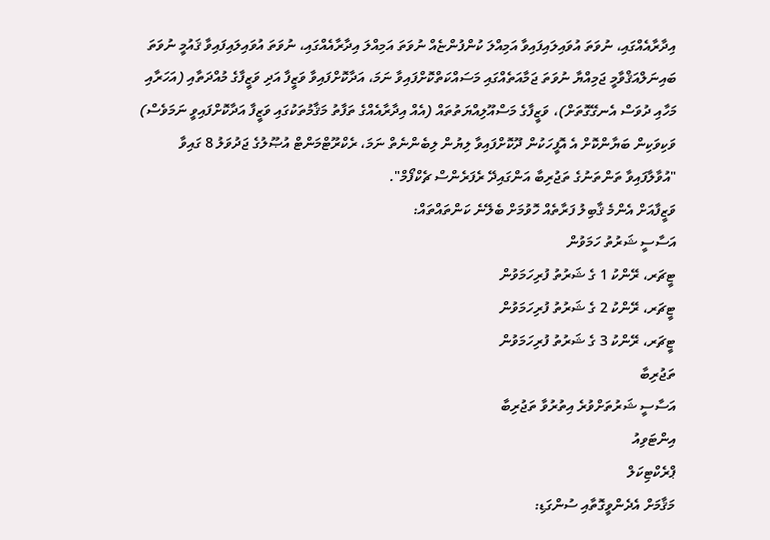އިދާރާއެއްގައި، ނުވަތަ އުވައިލައިފައިވާ އަމިއްލަ ކުންފުންޏެއް ނުވަތަ އަމިއްލަ އިދާރާއެއްގައި، ނުވަތަ އުވައިލައިފައިވާ ޤައުމީ ނުވަތަ ބައިނަލްއަޤްވާމީ ޖަމިއްޔާ ނުވަތަ ޖަމާއަތެއްގައި މަސައްކަތްކޮށްފައިވާ ނަމަ، އަދާކޮށްފައިވާ ވަޒީފާ އަދި ވަޒީފާގެ މުއްދަތާއި (އަހަރާއި މަހާއި ދުވަސް އެނގޭގޮތަށް)، ވަޒީފާގެ މަސްއޫލިއްޔަތުތައް (އެއް އިދާރާއެއްގެ ތަފާތު މަޤާމުތަކުގައި ވަޒީފާ އަދާކޮށްފައިވީ ނަމަވެސް) ވަކިވަކިން ބަޔާންކޮށް އެ އޮފީހަކުން ދޫކޮށްފައިވާ ލިޔުން ލިބެންނެތް ނަމަ، ރެކްރޫޓްމަންޓް އުޞޫލުގެ ޖަދުވަލު 8 ގައިވާ "އުވާލާފައިވާ ތަންތަނުގެ ތަޖުރިބާ އަންގައިދޭ ރެފަރެންސް ޗެކްފޯމް".
ވަޒީފާއަށް އެންމެ ޤާބިލު ފަރާތެއް ހޮވުމަށް ބެލޭނެ ކަންތައްތައް:
އަސާސީ ޝަރުތު ހަމަވުން
ޓީޗަރ، ރޭންކު 1 ގެ ޝަރުތު ފުރިހަމަވުން
ޓީޗަރ، ރޭންކު 2 ގެ ޝަރުތު ފުރިހަމަވުން
ޓީޗަރ، ރޭންކު 3 ގެ ޝަރުތު ފުރިހަމަވުން
ތަޖުރިބާ
އަސާސީ ޝަރުތަށްވުރެ އިތުރުވާ ތަޖުރިބާ
އިންޓަވިއު
ޕްރެކްޓިކަލް
މަޤާމަށް އެދެންވީގޮތާއި ސުންގަޑި: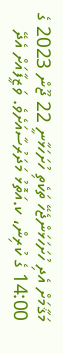މަޤާމަށް އެދި ހުށަހަޅަންޖެހޭ ތަކެތި ހުށަހަޅާނީ 22 ޖޫން 2023 ގެ 14:00 ގެ ކުރިން، ކ.އަތޮޅު މަދަރުސާއަށެވެ. ވަޒީފާއަށް އެދޭ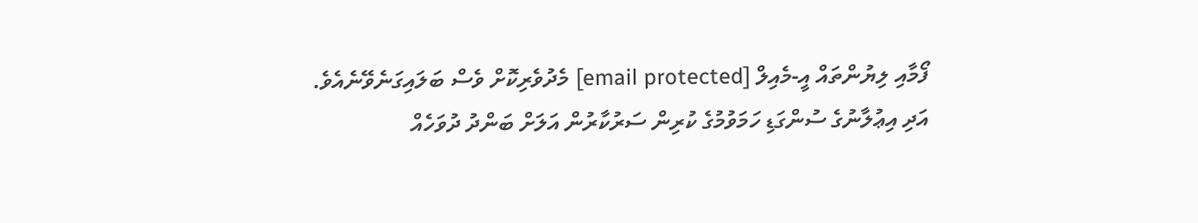ފޯމާއި ލިޔުންތައް އީ-މެއިލް [email protected] މެދުވެރިކޮށް ވެސް ބަލައިގަނެވޭނެއެވެ.
އަދި އިޢުލާނުގެ ސުންގަޑި ހަމަވުމުގެ ކުރިން ސަރުކާރުން އަލަށް ބަންދު ދުވަހެއް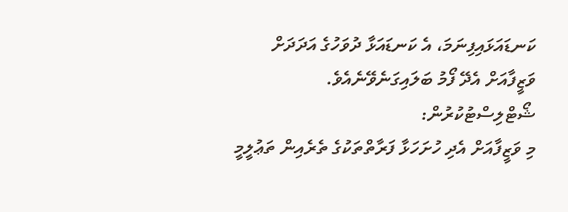ކަނޑައަޅައިފިނަމަ، އެ ކަނޑައަޅާ ދުވަހުގެ އަދަދަށް ވަޒީފާއަށް އެދޭ ފޯމު ބަލައިގަނެވޭނެއެވެ.
ޝޯޓްލިސްޓުކުރުން:
މި ވަޒީފާއަށް އެދި ހުށަހަޅާ ފަރާތްތަކުގެ ތެރެއިން ތަޢުލީމީ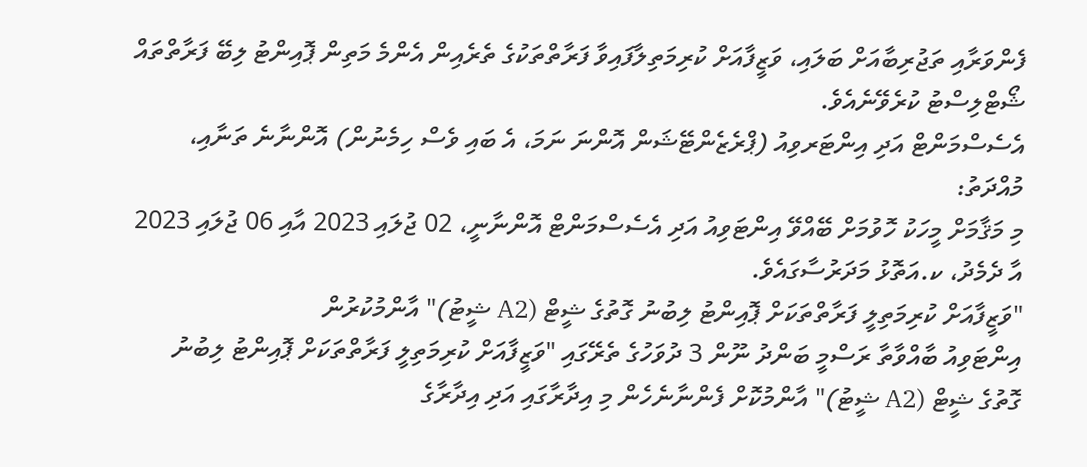ފެންވަރާއި ތަޖުރިބާއަށް ބަލައި، ވަޒީފާއަށް ކުރިމަތިލާފައިވާ ފަރާތްތަކުގެ ތެރެއިން އެންމެ މަތިން ޕޮއިންޓު ލިބޭ ފަރާތްތައް ޝޯޓްލިސްޓު ކުރެވޭނެއެވެ.
އެސެސްމަންޓް އަދި އިންޓަރވިއު (ޕްރެޒެންޓޭޝަން އޮންނަ ނަމަ، އެ ބައި ވެސް ހިމެނުން) އޮންނާނެ ތަނާއި، މުއްދަތު:
މި މަޤާމަށް މީހަކު ހޮވުމަށް ބޭއްވޭ އިންޓަވިއު އަދި އެސެސްމަންޓް އޮންނާނީ، 02 ޖުލައި 2023 އާއި 06 ޖުލައި 2023 އާ ދެމެދު، ކ.އަތޮޅު މަދަރުސާގައެވެ.
"ވަޒީފާއަށް ކުރިމަތިލީ ފަރާތްތަކަށް ޕޮއިންޓު ލިބުނު ގޮތުގެ ޝީޓް (A2 ޝީޓު)" އާންމުކުރުން
އިންޓަވިއު ބާއްވާތާ ރަސްމީ ބަންދު ނޫން 3 ދުވަހުގެ ތެރޭގައި "ވަޒީފާއަށް ކުރިމަތިލީ ފަރާތްތަކަށް ޕޮއިންޓު ލިބުނު ގޮތުގެ ޝީޓް (A2 ޝީޓު)" އާންމުކޮށް ފެންނާނެހެން މި އިދާރާގައި އަދި އިދާރާގެ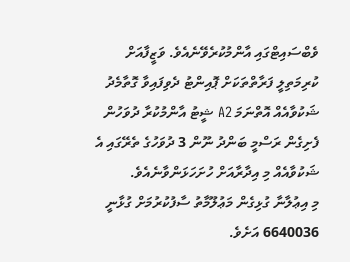ވެބްސައިޓްގައި އާންމުކުރެވޭނެއެވެ. ވަޒީފާއަށް ކުރިމަތިލީ ފަރާތްތަކަށް ޕޮއިންޓު ދެވިފައިވާ ގޮތާމެދު ޝަކުވާއެއް އޮތްނަމަ A2 ޝީޓު އާންމުކުރާ ދުވަހުން ފެށިގެން ރަސްމީ ބަންދު ނޫން 3 ދުވަހުގެ ތެރޭގައި އެ ޝަކުވާއެއް މި އިދާރާއަށް ހުށަހަޅަންވާނެއެވެ.
މި އިޢުލާނާ ގުޅިގެން މަޢުލޫމާތު ސާފުކުރުމަށް ގުޅާނީ 6640036 އަށެވެ.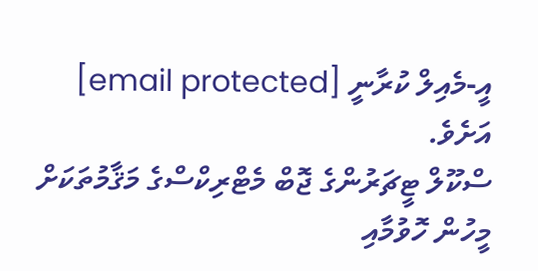އީ-މެއިލް ކުރާނީ [email protected] އަށެވެ.
ސްކޫލް ޓީޗަރުންގެ ޖޮބް މެޓްރިކްސްގެ މަޤާމުތަކަށް މީހުން ހޮވުމާއި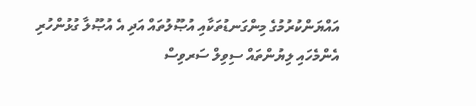އައްޔަންކުރުމުގެ މިންގަނޑުތަކާއި އުޞޫލުތައް އަދި އެ އުޞޫލާ ގުޅުންހުރި އެންމެހައި ލިޔުންތައް ސިވިލް ސަރވިސް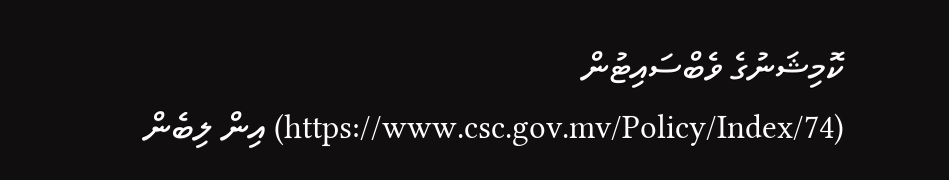ކޮމިޝަނުގެ ވެބްސައިޓުން (https://www.csc.gov.mv/Policy/Index/74) އިން ލިބެން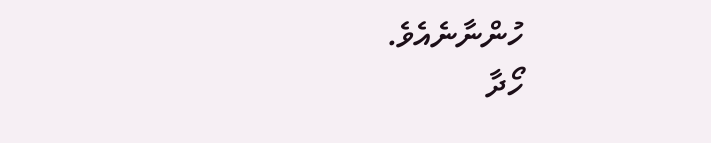ހުންނާނެއެވެ.
ހޯދާ